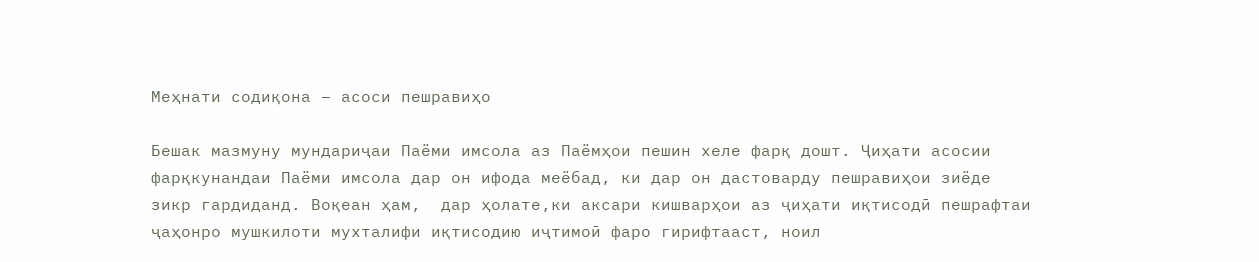Меҳнати содиқона – асоси пешравиҳо

Бешак мазмуну мундариҷаи Паёми имсола аз Паёмҳои пешин хеле фарқ дошт. Ҷиҳати асосии фарқкунандаи Паёми имсола дар он ифода меёбад, ки дар он дастоварду пешравиҳои зиёде зикр гардиданд. Воқеан ҳам,  дар ҳолате,ки аксари кишварҳои аз ҷиҳати иқтисодӣ пешрафтаи ҷаҳонро мушкилоти мухталифи иқтисодию иҷтимоӣ фаро гирифтааст, ноил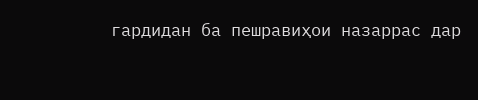гардидан ба пешравиҳои назаррас дар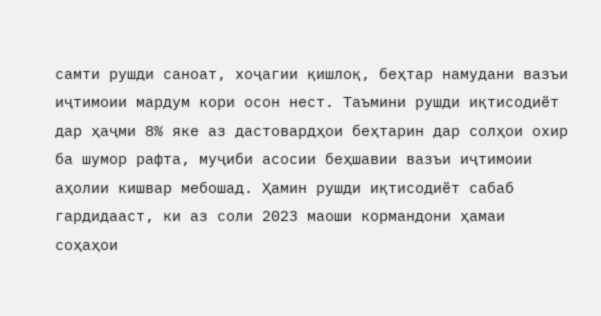самти рушди саноат, хоҷагии қишлоқ, беҳтар намудани вазъи иҷтимоии мардум кори осон нест. Таъмини рушди иқтисодиёт дар ҳаҷми 8% яке аз дастовардҳои беҳтарин дар солҳои охир ба шумор рафта, муҷиби асосии беҳшавии вазъи иҷтимоии аҳолии кишвар мебошад. Ҳамин рушди иқтисодиёт сабаб гардидааст, ки аз соли 2023 маоши кормандони ҳамаи соҳаҳои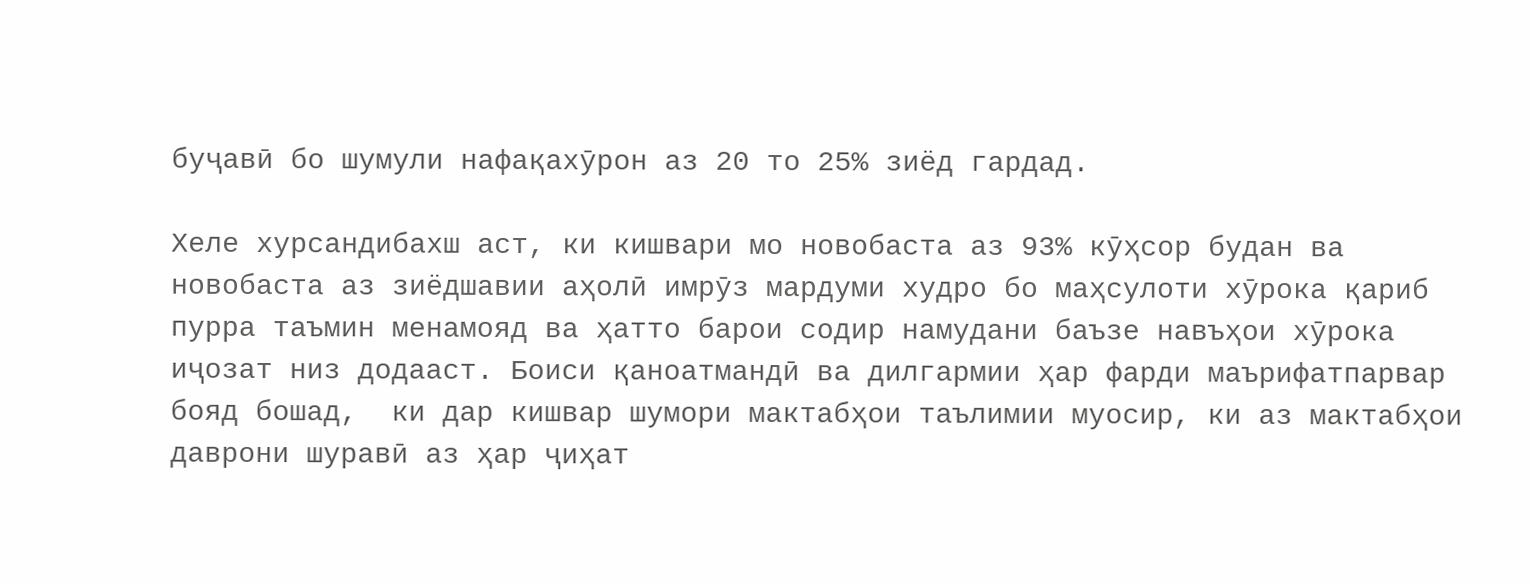буҷавӣ бо шумули нафақахӯрон аз 20 то 25% зиёд гардад.

Хеле хурсандибахш аст, ки кишвари мо новобаста аз 93% кӯҳсор будан ва новобаста аз зиёдшавии аҳолӣ имрӯз мардуми худро бо маҳсулоти хӯрока қариб пурра таъмин менамояд ва ҳатто барои содир намудани баъзе навъҳои хӯрока иҷозат низ додааст. Боиси қаноатмандӣ ва дилгармии ҳар фарди маърифатпарвар бояд бошад,  ки дар кишвар шумори мактабҳои таълимии муосир, ки аз мактабҳои даврони шуравӣ аз ҳар ҷиҳат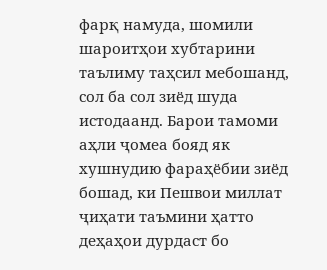фарқ намуда, шомили шароитҳои хубтарини таълиму таҳсил мебошанд, сол ба сол зиёд шуда истодаанд. Барои тамоми аҳли ҷомеа бояд як хушнудию фараҳёбии зиёд бошад, ки Пешвои миллат ҷиҳати таъмини ҳатто деҳаҳои дурдаст бо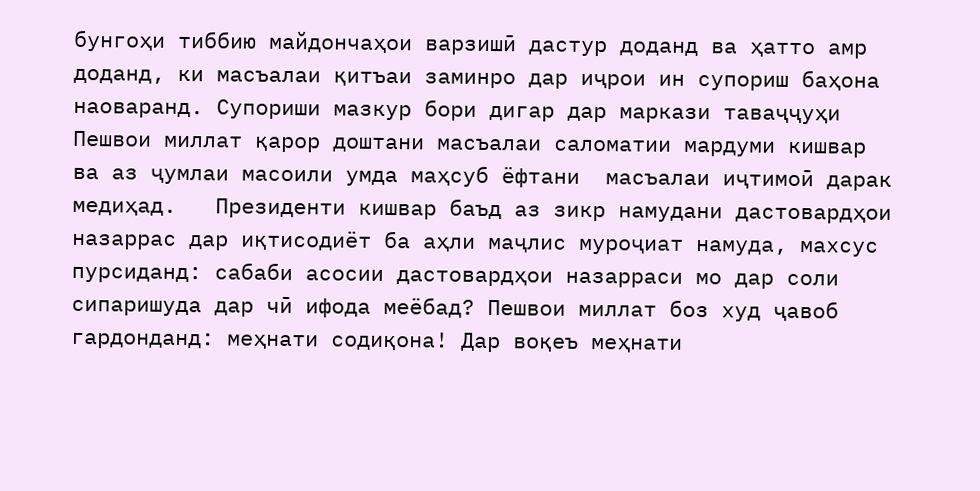бунгоҳи тиббию майдончаҳои варзишӣ дастур доданд ва ҳатто амр доданд, ки масъалаи қитъаи заминро дар иҷрои ин супориш баҳона наоваранд. Супориши мазкур бори дигар дар маркази таваҷҷуҳи Пешвои миллат қарор доштани масъалаи саломатии мардуми кишвар ва аз ҷумлаи масоили умда маҳсуб ёфтани  масъалаи иҷтимоӣ дарак медиҳад.   Президенти кишвар баъд аз зикр намудани дастовардҳои назаррас дар иқтисодиёт ба аҳли маҷлис муроҷиат намуда, махсус пурсиданд: сабаби асосии дастовардҳои назарраси мо дар соли сипаришуда дар чӣ ифода меёбад? Пешвои миллат боз худ ҷавоб гардонданд: меҳнати содиқона! Дар воқеъ меҳнати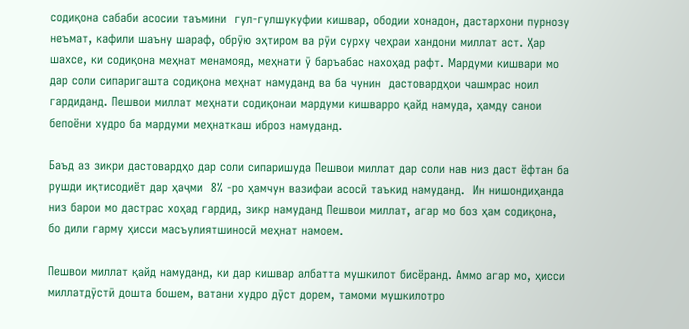содиқона сабаби асосии таъмини  гул-гулшукуфии кишвар, ободии хонадон, дастархони пурнозу неъмат, кафили шаъну шараф, обрӯю эҳтиром ва рӯи сурху чеҳраи хандони миллат аст. Ҳар шахсе, ки содиқона меҳнат менамояд, меҳнати ӯ баръабас нахоҳад рафт. Мардуми кишвари мо дар соли сипаригашта содиқона меҳнат намуданд ва ба чунин  дастовардҳои чашмрас ноил гардиданд. Пешвои миллат меҳнати содиқонаи мардуми кишварро қайд намуда, ҳамду санои бепоёни худро ба мардуми меҳнаткаш иброз намуданд.

Баъд аз зикри дастовардҳо дар соли сипаришуда Пешвои миллат дар соли нав низ даст ёфтан ба рушди иқтисодиёт дар ҳаҷми  8% -ро ҳамчун вазифаи асосӣ таъкид намуданд.  Ин нишондиҳанда низ барои мо дастрас хоҳад гардид, зикр намуданд Пешвои миллат, агар мо боз ҳам содиқона, бо дили гарму ҳисси масъулиятшиносӣ меҳнат намоем.

Пешвои миллат қайд намуданд, ки дар кишвар албатта мушкилот бисёранд. Аммо агар мо, ҳисси миллатдӯстӣ дошта бошем, ватани худро дӯст дорем, тамоми мушкилотро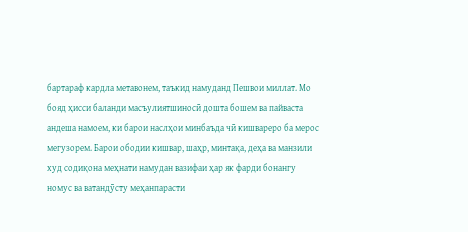бартараф кардла метавонем, таъкид намуданд Пешвои миллат. Мо бояд ҳисси баланди масъулиятшиносӣ дошта бошем ва пайваста андеша намоем, ки барои наслҳои минбаъда чӣ кишвареро ба мерос мегузорем. Барои ободии кишвар, шаҳр, минтақа, деҳа ва манзили худ содиқона меҳнати намудан вазифаи ҳар як фарди бонангу номус ва ватандӯсту меҳанпарасти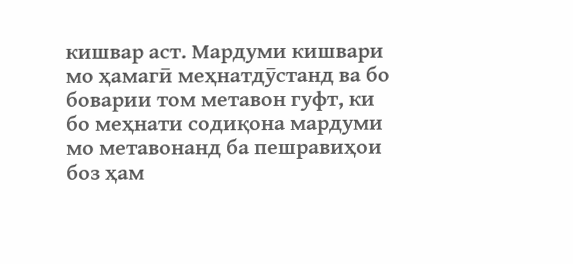кишвар аст. Мардуми кишвари мо ҳамагӣ меҳнатдӯстанд ва бо боварии том метавон гуфт, ки бо меҳнати содиқона мардуми мо метавонанд ба пешравиҳои боз ҳам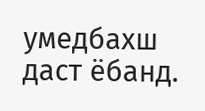умедбахш даст ёбанд.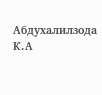Абдухалилзода К.А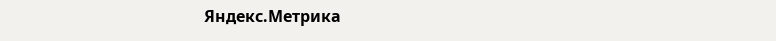Яндекс.Метрика